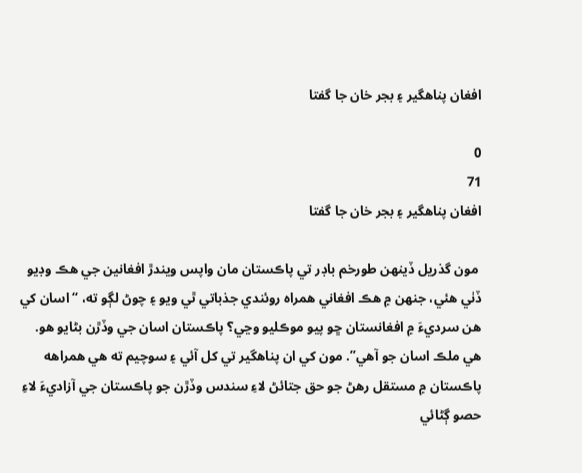افغان پناهگير ۽ بجر خان جا گفتا

0
71
افغان پناهگير ۽ بجر خان جا گفتا

 مون گذريل ڏينهن طورخم باڊر تي پاڪستان مان واپس ويندڙ افغانين جي هڪ وڊيو ڏٺي هئي، جنهن ۾ ھڪ افغاني همراه روئندي جذباتي ٿي ويو ۽ چوڻ لڳو ته، “اسان کي هن سرديءَ ۾ افغانستان ڇو پيو موڪليو وڃي؟ پاڪستان اسان جي وڏڙن بڻايو هو. هي ملڪ اسان جو آھي”. مون کي ان پناهگير تي کل آئي ۽ سوچيم ته هي همراهه پاڪستان ۾ مستقل رهڻ جو حق جتائڻ لاءِ سندس وڏڙن جو پاڪستان جي آزاديءَ لاءِ حصو ڳڻائي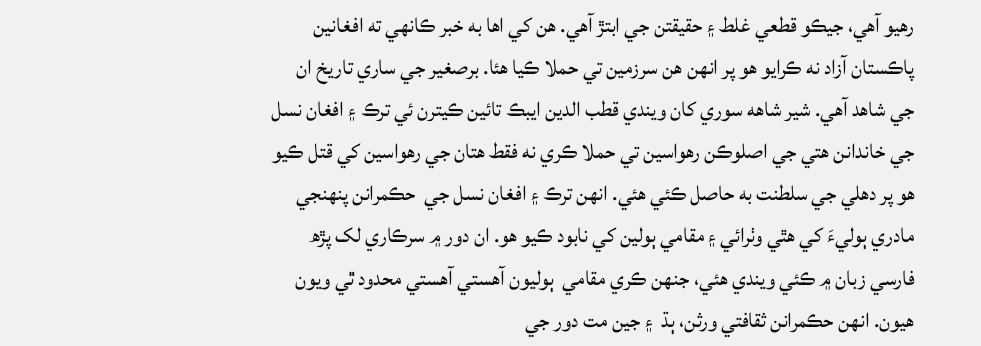رهيو آھي، جيڪو قطعي غلط ۽ حقيقتن جي ابتڙ آھي. هن کي اها به خبر ڪانهي ته افغانين پاڪستان آزاد نه ڪرايو هو پر انهن هن سرزمين تي حملا ڪيا هئا. برصغير جي ساري تاريخ ان جي شاهد آھي. شير شاهه سوري کان ويندي قطب الدين ايبڪ تائين ڪيترن ئي ترڪ ۽ افغان نسل جي خاندانن هتي جي اصلوڪن رهواسين تي حملا ڪري نه فقط هتان جي رهواسين کي قتل ڪيو هو پر دهلي جي سلطنت به حاصل ڪئي هئي. انهن ترڪ ۽ افغان نسل جي  حڪمرانن پنهنجي مادري ٻوليءَ کي هٿي وٺرائي ۽ مقامي ٻولين کي نابود ڪيو هو. ان دور ۾ سرڪاري لک پڙھ فارسي زبان ۾ ڪئي ويندي هئي، جنهن ڪري مقامي  ٻوليون آھستي آھستي محدود ٿي ويون هيون. انهن حڪمرانن ثقافتي ورثن، ٻڌ  ۽ جين مت دور جي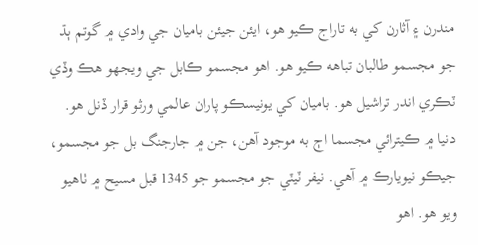مندرن ۽ آثارن کي به تاراج ڪيو هو، ايئن جيئن باميان جي وادي ۾ گوتم ٻڌ جو مجسمو طالبان تباهه ڪيو هو. اهو مجسمو ڪابل جي ويجهو هڪ وڏي ٽڪري اندر تراشيل هو. باميان کي يونيسڪو پاران عالمي ورثو قرار ڏنل هو. دنيا ۾ ڪيترائي مجسما اڄ به موجود آھن، جن ۾ جارجنگ بل جو مجسمو، جيڪو نيويارڪ ۾ آھي. نيفر ٽيٽي جو مجسمو جو 1345 قبل مسيح ۾ ٺاهيو ويو هو. اهو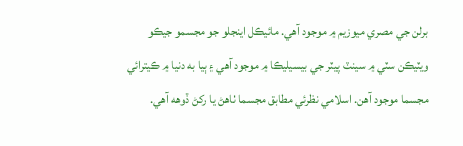برلن جي مصري ميوزيم ۾ موجود آھي. مائيڪل اينجلو جو مجسمو جيڪو ويٽيڪن سٽي ۾ سينٽ پيٽر جي بيسيليڪا ۾ موجود آھي ۽ ٻيا به دنيا ۾ ڪيترائي مجسما موجود آھن. اسلامي نظرئي مطابق مجسما ٺاهڻ يا رکڻ ڏوهه آھي.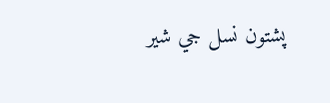پشتون نسل جي شير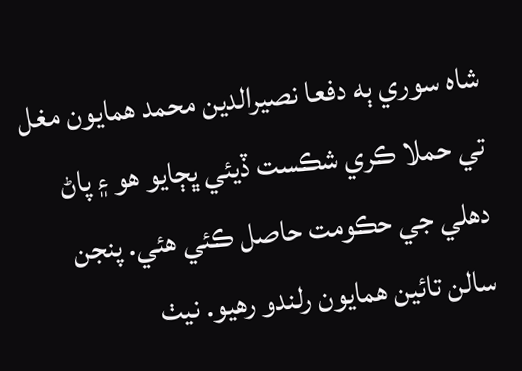شاه سوري ٻه دفعا نصيرالدين محمد همايون مغل تي حملا ڪري شڪست ڏيئي ڀڄايو هو ۽ پاڻ دهلي جي حڪومت حاصل ڪئي هئي. پنجن سالن تائين همايون رلندو رهيو. نيٺ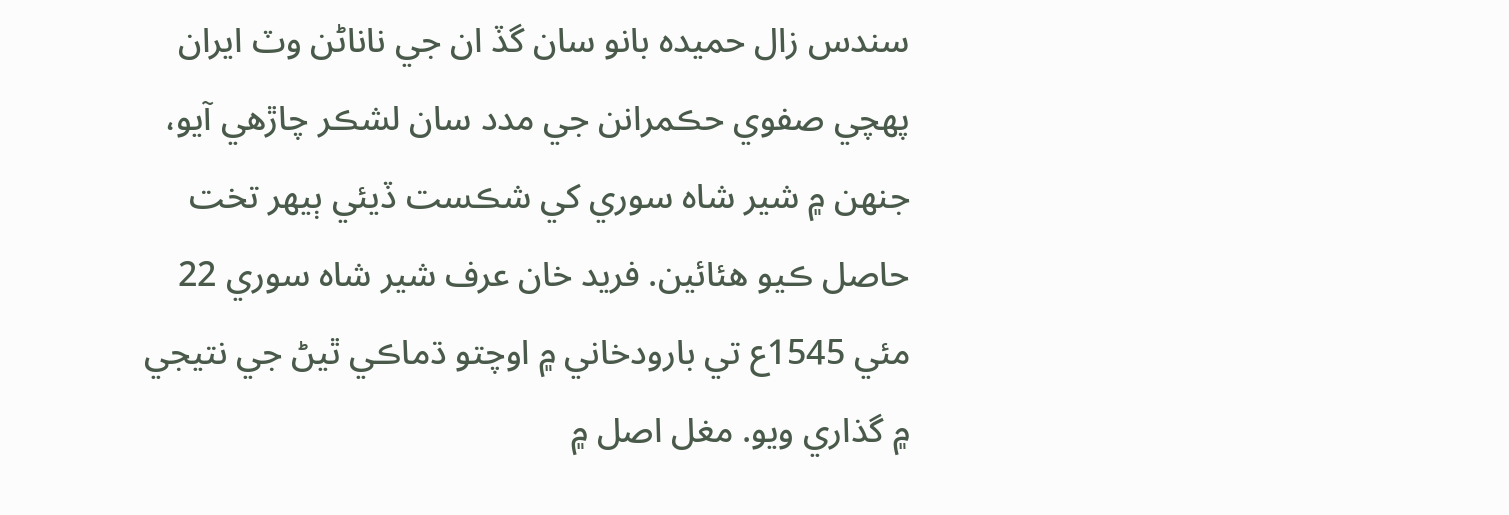سندس زال حميده بانو سان گڏ ان جي ناناڻن وٽ ايران پهچي صفوي حڪمرانن جي مدد سان لشڪر چاڙھي آيو، جنهن ۾ شير شاه سوري کي شڪست ڏيئي ٻيهر تخت حاصل ڪيو هئائين. فريد خان عرف شير شاه سوري 22 مئي 1545ع تي بارودخاني ۾ اوچتو ڌماڪي ٿيڻ جي نتيجي ۾ گذاري ويو. مغل اصل ۾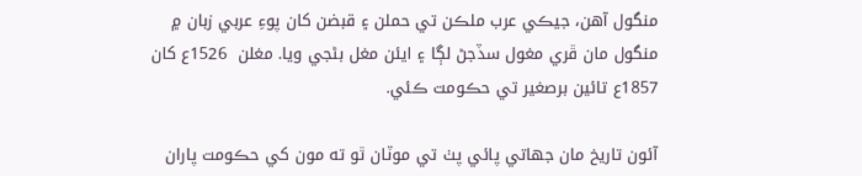منگول آهن، جيڪي عرب ملڪن تي حملن ۽ قبضن کان پوءِ عربي زبان ۾ منگول مان ڦري مغول سڏجڻ لڳا ۽ ايئن مغل بڻجي ويا. مغلن  1526ع کان 1857ع تائين برصغير تي حڪومت ڪئي.

آئون تاريخ مان جهاتي پائي پٺ تي موٽان ٿو ته مون کي حڪومت پاران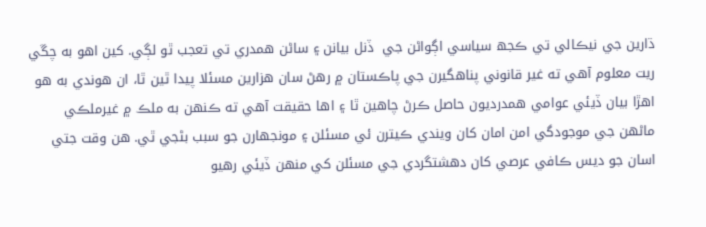ڌارين جي نيڪالي تي ڪجھ سياسي اڳواڻن جي  ڏنل بيانن ۽ ساڻن همدري تي تعجب ٿو لڳي. کين اهو به چڱي ريت معلوم آھي ته غير قانوني پناهگيرن جي پاڪستان ۾ رهڻ سان هزارين مسئلا پيدا ٿين ٿا، ان هوندي به هو اهڙا بيان ڏيئي عوامي همدرديون حاصل ڪرڻ چاهين ٿا ۽ اها حقيقت آھي ته ڪنهن به ملڪ ۾ غيرملڪي ماڻھن جي موجودگي امن امان کان ويندي ڪيترن ئي مسئلن ۽ مونجهارن جو سبب بڻجي ٿي. هن وقت جتي اسان جو ديس ڪافي عرصي کان دهشتگردي جي مسئلن کي منهن ڏيئي رهيو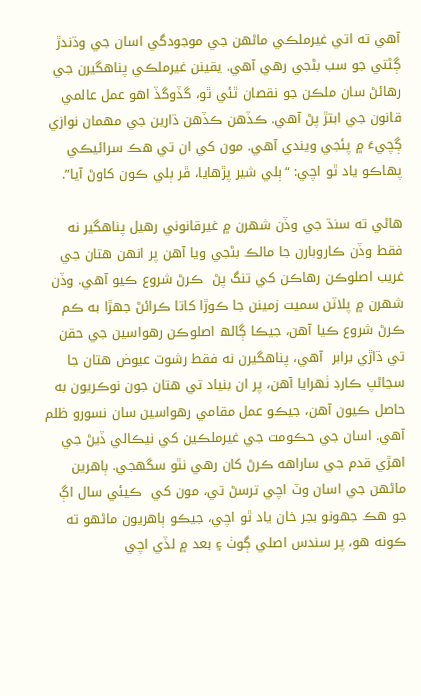آھي ته اتي غيرملڪي ماڻھن جي موجودگي اسان جي وڌندڙ ڳڻتي جو سب بڻجي رهي آھي. يقينن غيرملڪي پناهگيرن جي رهائڻ سان ملڪن جو نقصان ٿئي ٿو، گڏوگڏ اهو عمل عالمي قانون جي ابتڙ پڻ آھي. ڪڏھن ڪڏھن ڌارين جي مهمان نوازي ڳچيءَ ۾ پئجي ويندي آھي. مون کي ان تي ھڪ سرائيڪي  پهاڪو ياد ٿو اچي: “ٻلي شير پڙھايا، ڦر ٻلي ڪون کاوڻ آيا”.

هاڻي ته سنڌ جي وڏن شھرن ۾ غيرقانوني رهيل پناهگير نه فقط وڏن ڪاروبارن جا مالڪ بڻجي ويا آھن پر انهن هتان جي غريب اصلوڪن رهاڪن کي تنگ پڻ  ڪرڻ شروع ڪيو آھي. وڏن شھرن ۾ پلاٽن سميت زمينن جا ڪوڙا کاتا ڪرائڻ جهڙا به ڪم ڪرڻ شروع ڪيا آھن، جيڪا ڳالھ اصلوڪن رهواسين جي حقن تي ڌاڙي برابر  آھي، پناهگيرن نه فقط رشوت عيوض هتان جا سڃاڻپ ڪارڊ ٺھرايا آھن، پر ان بنياد تي هتان جون نوڪريون به حاصل ڪيون آھن، جيڪو عمل مقامي رهواسين سان نسورو ظلم آھي. اسان جي حڪومت جي غيرملڪين کي نيڪالي ڏيڻ جي اهڙي قدم جي ساراهه ڪرڻ کان رهي نٿو سگهجي. ٻاهرين ماڻھن جي اسان وٽ اچي ترسڻ تي، مون کي  ڪيئي سال اڳ جو هڪ جهونو بجر خان ياد ٿو اچي، جيڪو ٻاهريون ماڻھو ته ڪونه هو، پر سندس اصلي ڳوٺ ۽ بعد ۾ لڏي اچي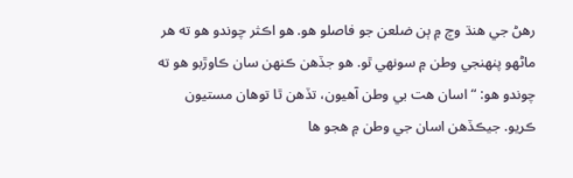رهڻ جي هنڌ وچ ۾ ٻن ضلعن جو فاصلو هو. هو اڪثر چوندو هو ته هر ماڻھو پنهنجي وطن ۾ سونهي ٿو. هو جڏھن ڪنهن سان ڪاوڙبو هو ته چوندو هو: “اسان هت بي وطن آھيون، تڏھن ٿا توهان مستيون ڪريو. جيڪڏھن اسان جي وطن ۾ ھجو ها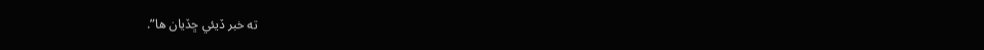ته خبر ڏيئي ڇڏيان ها”.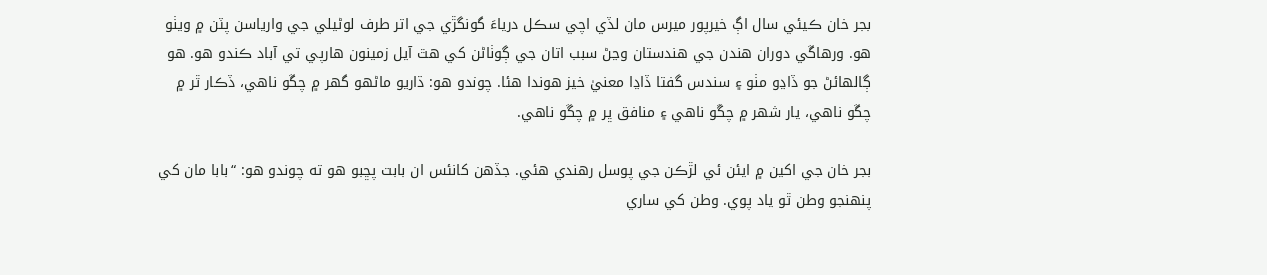بجر خان ڪيئي سال اڳ خيرپور ميرس مان لڏي اچي سڪل درياءَ گونگڙي جي اتر طرف لوڻيلي جي وارياسن پٽن ۾ ويٺو هو. ورهاڱي دوران هندن جي هندستان وڃڻ سبب اتان جي ڳوٺاڻن کي هٿ آيل زمينون هارپي تي آباد ڪندو هو. هو ڳالهائڻ جو ڏاڍو مٺو ۽ سندس گفتا ڏاڍا معنيٰ خيز هوندا هئا. چوندو هو: ڌاريو ماڻھو گهر ۾ چڱو ناهي، ڏڪار ٿر ۾ چڱو ناهي، يار شھر ۾ چڱو ناهي ۽ منافق ڀر ۾ چڱو ناهي.

بجر خان جي اکين ۾ ايئن ئي لڙڪن جي پوسل رهندي هئي. جڏھن کانئس ان بابت پڇبو هو ته چوندو هو: “بابا مان کي پنهنجو وطن ٿو ياد پوي. وطن کي ساري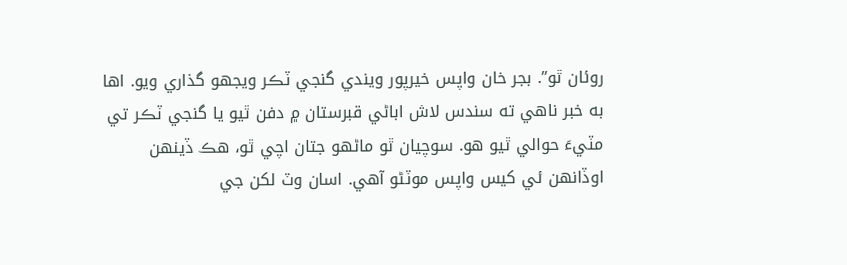روئان ٿو”. بجر خان واپس خيرپور ويندي گنجي ٽڪر ويجهو گذاري ويو. اها به خبر ناهي ته سندس لاش اباڻي قبرستان ۾ دفن ٿيو يا گنجي ٽڪر تي مٽيءَ حوالي ٿيو هو. سوچيان ٿو ماڻھو جتان اچي ٿو، هڪ ڏينهن اوڏانهن ئي کيس واپس موٽڻو آھي. اسان وٽ لکن جي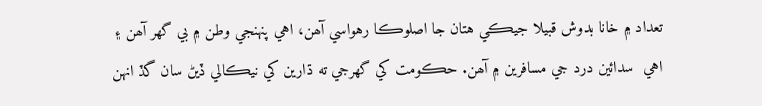تعداد ۾ خانا بدوش قبيلا جيڪي هتان جا اصلوڪا رهواسي آھن، اهي پنهنجي وطن ۾ بي گهر آھن ۽ اهي  سدائين درد جي مسافرين ۾ آھن. حڪومت کي گهرجي ته ڌارين کي نيڪالي ڏيڻ سان گڏ انهن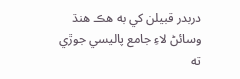دربدر قبيلن کي به هڪ هنڌ وسائڻ لاءِ جامع پاليسي جوڙي ته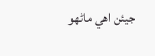جيئن اهي ماڻھو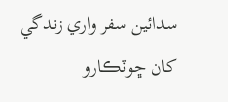سدائين سفر واري زندگي کان ڇوٽڪارو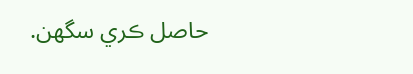حاصل ڪري سگهن.